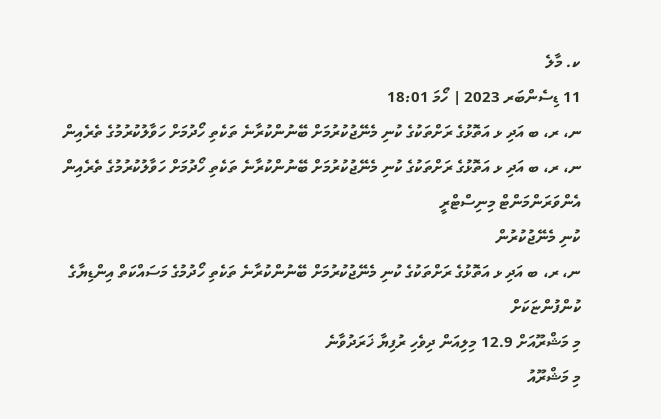ކ. މާލެ
11 ޑިސެންބަރ 2023 | ހޯމަ 18:01
ނ، ރ، ބ އަދި ޅ އަތޮޅުގެ ރަށްތަކުގެ ކުނި މެނޭޖުކުރުމަށް ބޭނުންކުރާނެ ތަކެތި ހޯދުމަށް ހަވާލުކުރުމުގެ ތެރެއިން
ނ، ރ، ބ އަދި ޅ އަތޮޅުގެ ރަށްތަކުގެ ކުނި މެނޭޖުކުރުމަށް ބޭނުންކުރާނެ ތަކެތި ހޯދުމަށް ހަވާލުކުރުމުގެ ތެރެއިން
އެންވަރަންމަންޓް މިނިސްޓްރީ
ކުނި މެނޭޖުކުރުން
ނ، ރ، ބ އަދި ޅ އަތޮޅުގެ ރަށްތަކުގެ ކުނި މެނޭޖުކުރުމަށް ބޭނުންކުރާނެ ތަކެތި ހޯދުމުގެ މަސައްކަތް އިންޑިޔާގެ ކުންފުންޏަކަށް
މި މަޝްރޫއަށް 12.9 މިލިއަން ދިވެހި ރުފިޔާ ޚަރަދުވާނެ
މި މަޝްރޫއު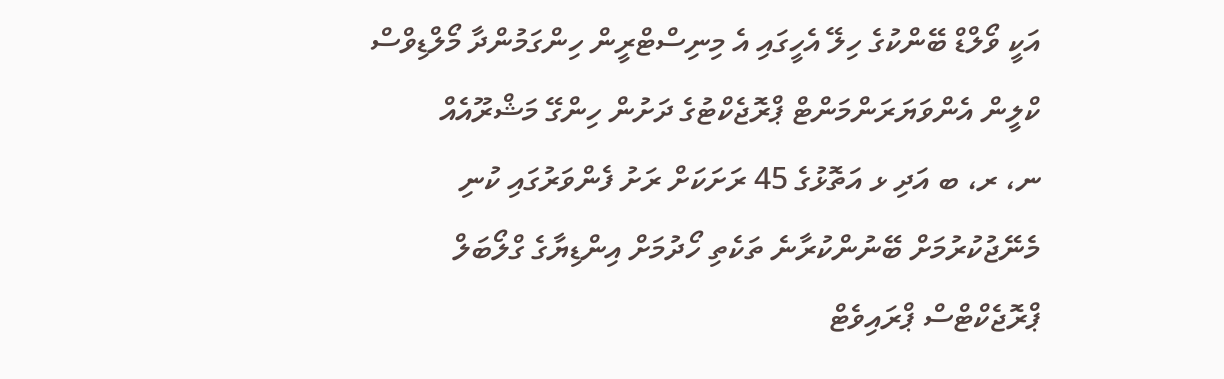އަކީ ވޯލްޑް ބޭންކުގެ ހިލޭ އެހީގައި އެ މިނިސްޓްރީން ހިންގަމުންދާ މޯލްޑިވްސް ކްލީން އެންވަޔަރަންމަންޓް ޕްރޮޖެކްޓުގެ ދަށުން ހިންގޭ މަޝްރޫއެއް
ނ، ރ، ބ އަދި ޅ އަތޮޅުގެ 45 ރަށަކަށް ރަށު ފެންވަރުގައި ކުނި މެނޭޖުކުރުމަށް ބޭނުންކުރާނެ ތަކެތި ހޯދުމަށް އިންޑިޔާގެ ގްލޯބަލް ޕްރޮޖެކްޓްސް ޕްރައިވެޓް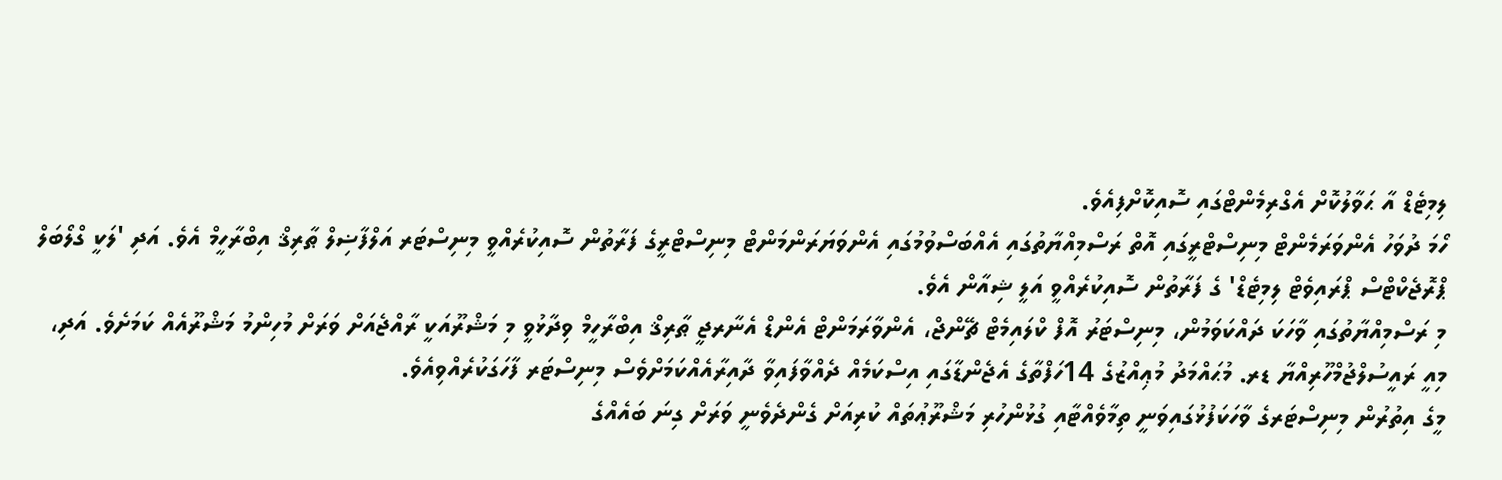ލިމިޓެޑް އާ ޙަވާލުކޮށް އެގްރިމެންޓްގައި ސޮއިކޮށްފިއެވެ.
ހޯމަ ދުވަހު އެންވަރަމެންޓް މިނިސްޓްރީގައި އޮތް ރަސްމިއްޔާތުގައި އެއްބަސްވުމުގައި އެންވަޔަރަންމަންޓް މިނިސްޓްރީގެ ފަރާތުން ސޮއިކުރެއްވީ މިނިސްޓަރ އަލްފާޟިލް ޠާރިޤް އިބްރާހީމް އެވެ. އަދި 'ލަކީ ގްލޯބަލް ޕްރޮޖެކްޓްސް ޕްރައިވެޓް ލިމިޓެޑް' ގެ ފަރާތުން ސޮއިކުރެއްވީ އަލީ ޝިއާން އެވެ.
މި ރަސްމިއްޔާތުގައި ވާހަކަ ދައްކަވަމުން، މިނިސްޓަރު އޮފް ކްލައިމެޓް ޗޭންޖް، އެންވާރަމަންޓް އެންޑް އެނާރޖީ ޠާރިޤް އިބްރާހީމް ވިދާޅުވީ މި މަޝްރޫއަކީ ރާއްޖެއަށް ވަރަށް މުހިންމު މަޝްރޫއެއް ކަމަށެވެ. އަދި، މިއީ ރައީސުލްޖުމްހޫރިއްޔާ ޑރ. މުޙައްމަދު މުޢިއްޒުގެ 14ހަފްތާގެ އެޖެންޑާގައި އިސްކަމެއް ދެއްވާފައިވާ ދާއިރާއެއްކަމަށްވެސް މިނިސްޓަރ ފާހަގަކުރެއްވިއެވެ.
މީގެ އިތުރުން މިނިސްޓަރގެ ވާހަކަފުޅުގައިވަނީ ތިމާވެއްޓާއި ގުޅުންހުރި މަޝްރޫޢުތައް ކުރިއަށް ގެންދެވެނީ ވަރަށް ގިނަ ބައެއްގެ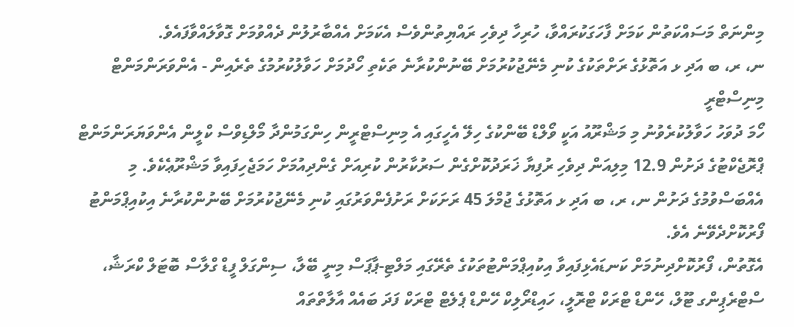މިންނަތް މަސައްކަތުން ކަމަށް ފާހަގަކުރައްވާ، ހުރިހާ ދިވެހި ރައްޔިތުންވެސް އެކަމަށް އެއްބާރުލުން ދެއްވުމަށް ގޮވާލައްވާފައެވެ.
ނ، ރ، ބ އަދި ޅ އަތޮޅުގެ ރަށްތަކުގެ ކުނި މެނޭޖުކުރުމަށް ބޭނުންކުރާނެ ތަކެތި ހޯދުމަށް ހަވާލުކުރުމުގެ ތެރެއިން - އެންވަރަންމަންޓް މިނިސްޓްރީ
ހޯމަ ދުވަހު ހަވާލުކުރެވުނު މި މަޝްރޫއު އަކީ ވޯލްޑް ބޭންކުގެ ހިލޭ އެހީގައި އެ މިނިސްޓްރީން ހިންގަމުންދާ މޯލްޑިވްސް ކްލީން އެންވަޔަރަންމަންޓް ޕްރޮޖެކްޓުގެ ދަށުން 12.9 މިލިއަން ދިވެހި ރުފިޔާ ޚަރަދުކޮށްގެން ސަރުކާރުން ކުރިއަށް ގެންދިއުމަށް ހަމަޖެހިފައިވާ މަޝްރޫޢެކެވެ. މި އެއްބަސްވުމުގެ ދަށުން ނ، ރ، ބ އަދި ޅ އަތޮޅުގެ ޖުމްލަ 45 ރަށަކަށް ރަށުފެންވަރުގައި ކުނި މެނޭޖުކުރުމަށް ބޭނުންކުރާނެ އިކުއިޕްމަންޓު ފޯރުކޮށްދެވޭނެ އެވެ.
އެގޮތުން، ފޯރުކޮށްދިނުމަށް ކަނޑައެޅިފައިވާ އިކުއިޕްމަންޓުތަކުގެ ތެރޭގައި މަލްޓި-ޕާޕަސް މިނީ ބޭލާ، ސިންގަލް ފީޑް ގްލާސް ބޮޓަލް ކްރަޝާ، ސްޓްރެޕިންގ ޓޫލް، ހޭންޑް ޓްރަކް ޓްރޮލީ، ހައިޑްރޯލިކް ހޭންޑް ޕެލެޓް ޓްރަކް ފަދަ ބައެއް އާލާތްތައް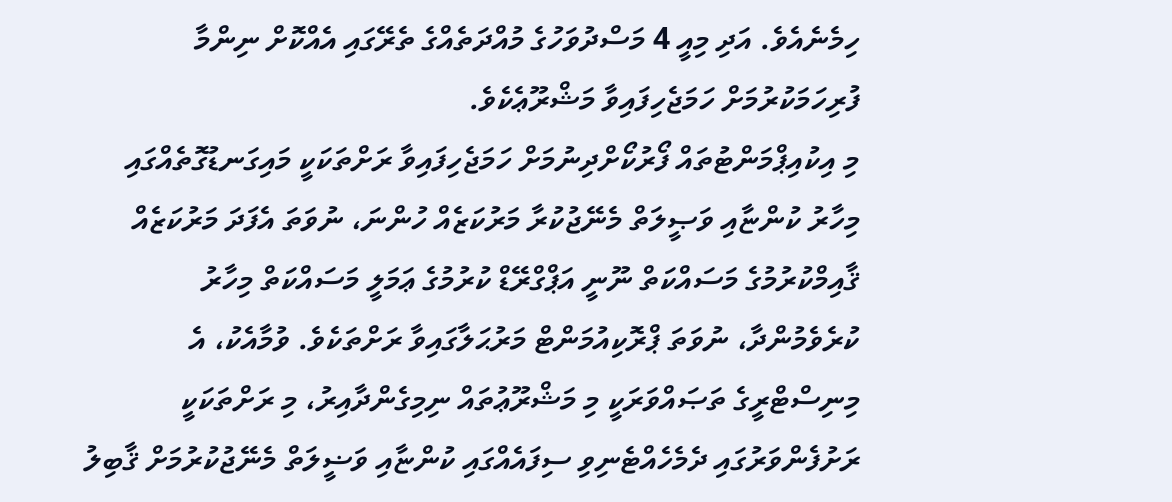ހިމެނެއެވެ. އަދި މިއީ 4 މަސްދުވަހުގެ މުއްދަތެއްގެ ތެރޭގައި އެއްކޮށް ނިންމާ ފުރިހަމަކުރުމަށް ހަމަޖެހިފައިވާ މަޝްރޫޢެކެވެ.
މި އިކުއިޕްމަންޓުތައް ފޯރުކޯށްދިނުމަށް ހަމަޖެހިފައިވާ ރަށްތަކަކީ މައިގަނޑުގޮތެއްގައި މިހާރު ކުންޏާއި ވަޞީލަތް މެނޭޖުކުރާ މަރުކަޒެއް ހުންނަ، ނުވަތަ އެފަދަ މަރުކަޒެއް ޤާއިމްކުރުމުގެ މަސައްކަތް ނޫނީ އަޕްގްރޭޑް ކުރުމުގެ ޢަމަލީ މަސައްކަތް މިހާރު ކުރެވެމުންދާ، ނުވަތަ ޕްރޮކިއުމަންޓް މަރުޙަލާގައިވާ ރަށްތަކެވެ. ވުމާއެކު، އެ މިނިސްޓްރީގެ ތަޞައްވަރަކީ މި މަޝްރޫޢުތައް ނިމިގެންދާއިރު، މި ރަށްތަކަކީ ރަށުފެންވަރުގައި ދެމެހެއްޓެނިވި ސިފައެއްގައި ކުންޏާއި ވަޟީލަތް މެނޭޖުކުރުމަށް ޤާބިލު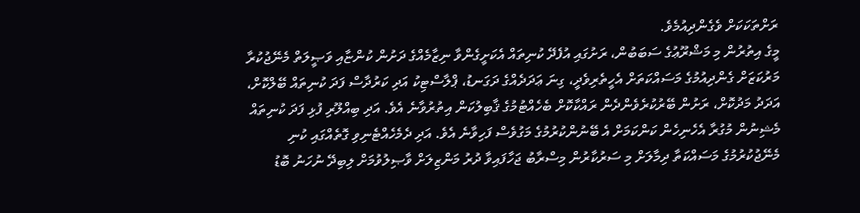ރަށްތަކަކަށް ވެގެންދިއުމެވެ.
މީގެ އިތުރުން މި މަޝްރޫޢުގެ ސަބަބުން، ރަށުގައި އުފެދޭ ކުނިތައް އެކަށީގެންވާ ނިޒާމެއްގެ ދަށުން ކުންޏާއި ވަޞީލަތް މެނޭޖުކުރާ މަރުކަޒަށް ގެންދިއުމުގެ މަސައްކަތަށް އެހީތެރިވެދީ، ގިނަ ޢަދަދެއްގެ ދަގަނޑު، ޕްލާސްޓިކު އަދި ކަރުދާސް ފަދަ ކުނިތައް ބޭލްކޮށް، އަދަދު މަދުކޮށް، ރަށުން ބޭރުކުރެވެންދެން ރައްކާކޮށް ބެހެއްޓުމުގެ ޤާބިލުކަން އިތުރުވާނެ އެވެ. އަދި ބިއްލޫރި ފުޅި ފަދަ ކުނިތައް މެޝިނުން މުގުރާ އެހެނިހެން ކަންކަމަށް އެ ބޭނުންކުރުމުގެ މަގުވެސް ފަހިވާނެ އެވެ. އަދި ދެމެހެއްޓެނިވި ގޮތެއްގައި ކުނި މެނޭޖުކުރުމުގެ މަސައްކަތާ ދިމާލަށް މި ސަރުކާރުން މިސްރާބު ޖަހާފައިވާ ދުރު މަންޒިލަށް ވާޞިލުވުމަށް ލިބިދޭ ނުހަނު ބޮޑު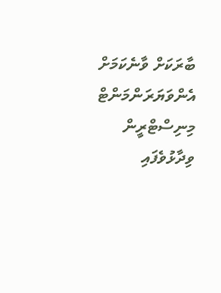ބާރަކަށް ވާނެކަމަށް އެންވަޔަރަންމަންޓް މިނިސްޓްރީން ވިދާޅުވެފައި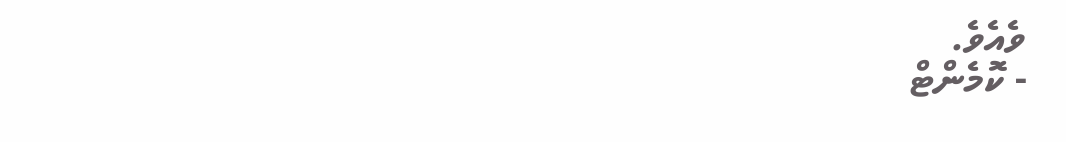ވެއެވެ.
- ކޮމެންޓް